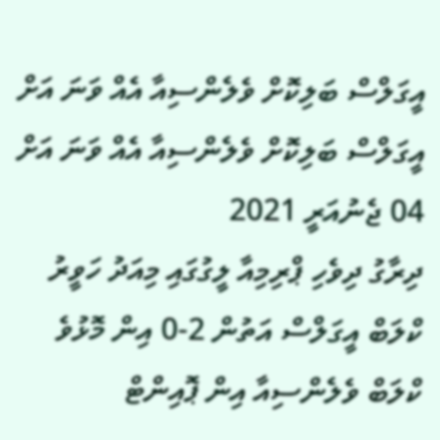އީގަލްސް ބަލިކޮށް ވެލެންސިއާ އެއް ވަނަ އަށް
އީގަލްސް ބަލިކޮށް ވެލެންސިއާ އެއް ވަނަ އަށް
04 ޖެނުއަރީ 2021
ދިރާގު ދިވެހި ޕްރިމިއާ ލީގުގައި މިއަދު ހަވީރު ކްލަބް އީގަލްސް އަތުން 2-0 އިން މޮޅުވެ ކްލަބް ވެލެންސިއާ އިން ޕޮއިންޓް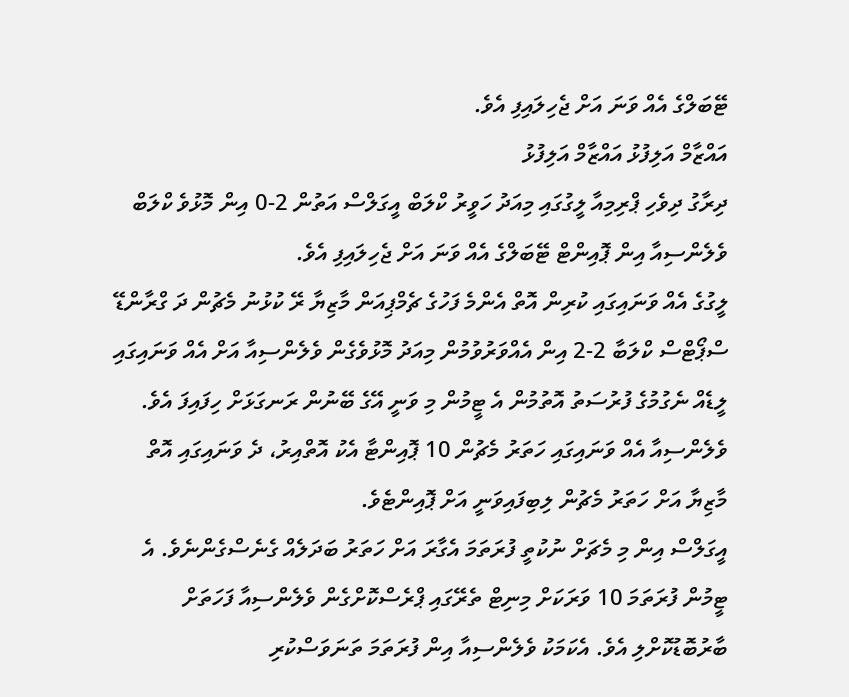ޓޭބަލްގެ އެއް ވަނަ އަށް ޖެހިލައިފި އެވެ.
އައްޒާމް އަލިފުޅު އައްޒާމް އަލިފުޅު
ދިރާގު ދިވެހި ޕްރިމިއާ ލީގުގައި މިއަދު ހަވީރު ކްލަބް އީގަލްސް އަތުން 2-0 އިން މޮޅުވެ ކްލަބް ވެލެންސިއާ އިން ޕޮއިންޓް ޓޭބަލްގެ އެއް ވަނަ އަށް ޖެހިލައިފި އެވެ.
ލީގުގެ އެއް ވަނައިގައި ކުރިން އޮތް އެންމެ ފަހުގެ ޗެމްޕިއަން މާޒިޔާ ރޭ ކުޅުނު މެޗުން ދަ ގްރާންޑޭ ސްޕޯޓްސް ކްލަބާ 2-2 އިން އެއްވަރުވުމުން މިއަދު މޮޅުވެގެން ވެލެންސިއާ އަށް އެއް ވަނައިގައި ލީޑެއް ނެގުމުގެ ފުރުސަތު އޮތުމުން އެ ޓީމުން މި ވަނީ އޭގެ ބޭނުން ރަނގަޅަށް ހިފައިފަ އެވެ. ވެލެންސިއާ އެއް ވަނައިގައި ހަތަރު މެޗުން 10 ޕޮއިންޓާ އެކު އޮތްއިރު، ދެ ވަނައިގައި އޮތް މާޒިޔާ އަށް ހަތަރު މެޗުން ލިބިފައިވަނީ އަށް ޕޮއިންޓެވެ.
އީގަލްސް އިން މި މެޗަށް ނުކުތީ ފުރަތަމަ އެގާރަ އަށް ހަތަރު ބަދަލެއް ގެނެސްގެންނެވެ. އެ ޓީމުން ފުރަތަމަ 10 ވަރަކަށް މިނިޓް ތެރޭގައި ޕްރެސްކޮށްގެން ވެލެންސިއާ ފަހަތަށް ބާރުބޮޑުކޮށްލި އެވެ. އެކަމަކު ވެލެންސިއާ އިން ފުރަތަމަ ތަނަވަސްކުރި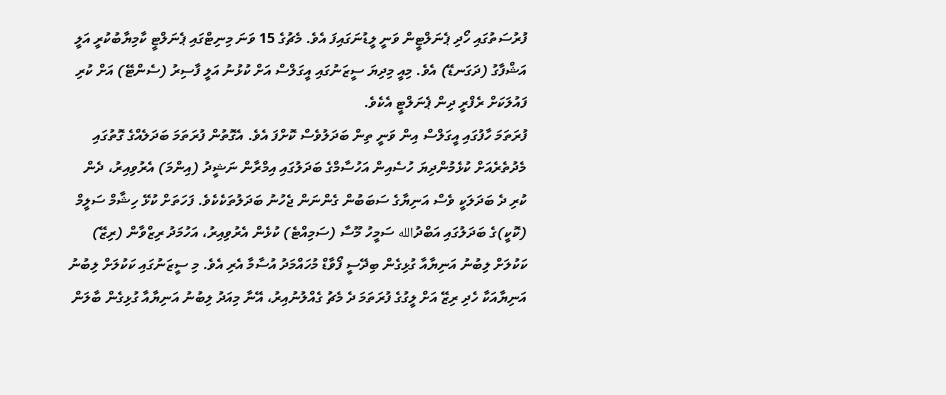ފުރުސަތުގައި ހޯދި ޕެނަލްޓީން ވަނީ ލީޑުނަގައިފަ އެވެ. މެޗުގެ 15 ވަނަ މިނިޓްގައި ޕެނަލްޓީ ކާމިޔާބުކުރީ އަލީ އަޝްފާގު (ދަގަނޑޭ) އެވެ. މިއީ މިދިޔަ ސީޒަނުގައި އީގަލްސް އަށް ކުޅުނު އަލީ ފާސިރު (ސެންޓޭ) އަށް ކުރި ފައުލަކަށް ރެފްރީ ދިން ޕެނަލްޓީ އެކެވެ.
ފުރަތަމަ ހާފުގައި އީގަލްސް އިން ވަނީ ތިން ބަދަލުވެސް ކޮށްފަ އެވެ. އެގޮތުން ފުރަތަމަ ބަދަލެއްގެ ގޮތުގައި މެދުތެރެއަށް ކުޅެމުންދިޔަ ހުސެއިން އަހުސާމްގެ ބަދަލުގައި އިމްރާން ނަޝީދު (އިންމަ) އެރުވިއިރު، ދެން ކުރި ދެ ބަދަލަކީ ވެސް އަނިޔާގެ ސަބަބުން ގެންނަން ޖެހުނު ބަދަލުތަކެކެވެ. ފަހަތަށް ކުޅޭ ހިޝާމް ސަލީމް (ކޮކީ)ގެ ބަދަލުގައި އަބްދުالله ސަމީހު މޫސާ (ސަމިއްޓެ) ކުޅެން އެރުވިއިރު، އަހުމަދު ރިޒްވާން (ރިޒޭ) ކަކުލަށް ލިބުނު އަނިޔާއާ ގުޅިގެން ބިދޭސީ ފޯވާޑް މުހައްމަދު އުސާމާ އެރި އެވެ. މި ސީޒަނުގައި ކަކުލަށް ލިބުނު އަނިޔާއަކާ ހެދި ރިޒޭ އަށް ލީގުގެ ފުރަތަމަ ދެ މެޗު ގެއްލުނުއިރު، އޭނާ މިއަދު ލިބުނު އަނިޔާއާ ގުޅިގެން ބާލަން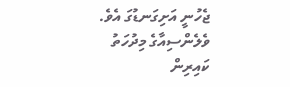ޖެހުނީ އަށިގަނޑުގަ އެވެ.
ވެލެންސިއާގެ މިދުހަތު ކައިރިން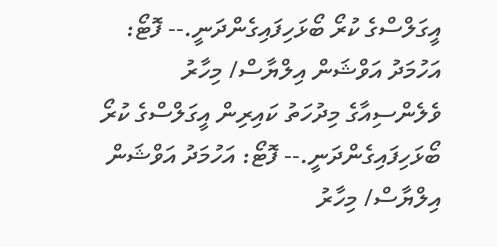އީގަލްސްގެ ކުރޯ ބޯޅަހިފައިގެންދަނީ.-- ފޮޓޯ: އަހުމަދު އަވްޝަން އިލްޔާސް/ މިހާރު
ވެލެންސިއާގެ މިދުހަތު ކައިރިން އީގަލްސްގެ ކުރޯ ބޯޅަހިފައިގެންދަނީ.-- ފޮޓޯ: އަހުމަދު އަވްޝަން އިލްޔާސް/ މިހާރު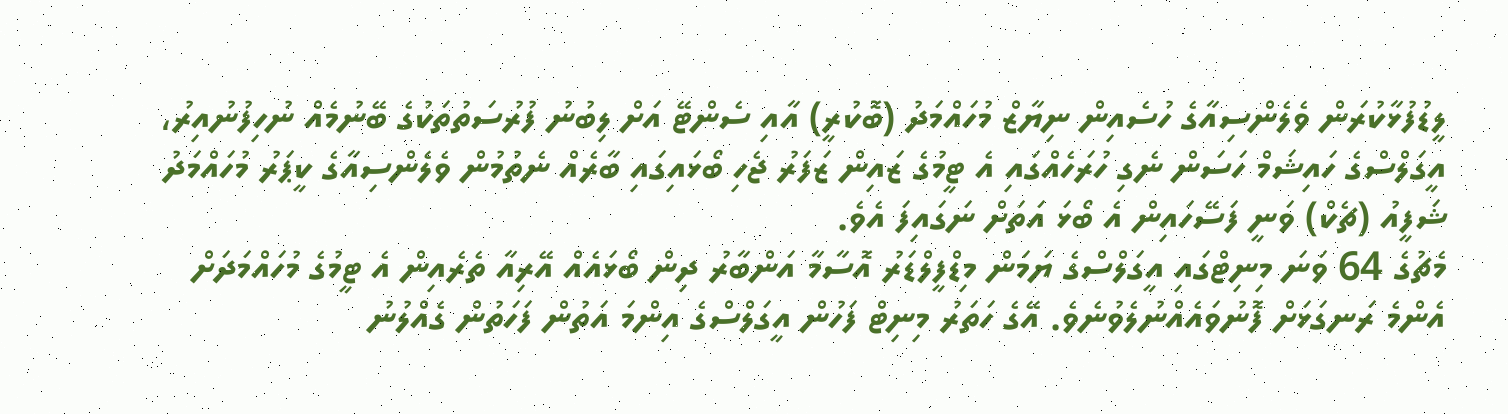ލީޑުފުޅާކުރަން ވެލެންސިއާގެ ހުސެއިން ނިޔާޒް މުހައްމަދު (ބޮކުރީ) އާއި ސެންޓޭ އަށް ލިބުނު ފުރުސަތުތަކުގެ ބޭނުމެއް ނުހިފުނުއިރު، އީގަލްސްގެ ހައިޝަމް ހަސަން ނެގި ހުރަހެއްގައި އެ ޓީމުގެ ޒައިން ޒަފަރު ޖެހި ބޯޅައިގައި ބާރެއް ނެތުމުން ވެލެންސިއާގެ ކީޕަރު މުހައްމަދު ޝަފީއު (ޗެކް) ވަނީ ފަސޭހައިން އެ ބޯޅަ އަތަށް ނަގައިފަ އެވެ.
މެޗުގެ 64 ވަނަ މިނިޓްގައި އީގަލްސްގެ ޔަމަން މިޑްފީލްޑަރު އޮސާމާ އަންބާރު ދިން ބޯޅައެއް އޭރިއާ ތެރެއިން އެ ޓީމުގެ މުހައްމަދަށް އެންމެ ރަނގަޅަށް ފޮނުވައެއްނުލެވުނެވެ. އޭގެ ހަތަރު މިނިޓް ފަހުން އީގަލްސްގެ އިންމަ އަތުން ފަހަތުން ގެއްލުނު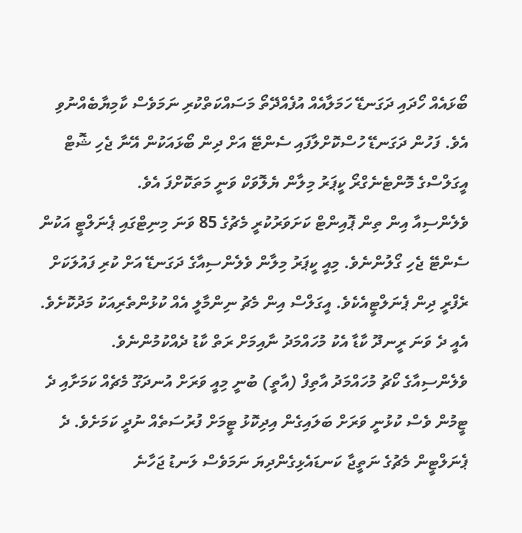ބޯޅައެއް ހޯދައި ދަގަނޑޭ ހަމަލާއެއް އުފެއްދޭތޯ މަސައްކަތްކުރި ނަމަވެސް ކާމިޔާބެއްނުވި އެވެ. ފަހުން ދަގަނޑޭ ހުސްކޮށްލާފައި ސެންޓޭ އަށް ދިން ބޯޅައަކުން އޭނާ ޖެހި ޝޮޓް އީގަލްސްގެ މޮންޓެނެގްރޯ ކީޕަރު މިލާން ޔެލޮވަކް ވަނީ މަތަކޮށްފަ އެވެ.
ވެލެންސިއާ އިން ތިން ޕޮއިންޓް ކަށަވަރުކުރީ މެޗުގެ 85 ވަނަ މިނިޓްގައި ޕެނަލްޓީ އަކުން ސެންޓޭ ޖެހި ގޯލުންނެވެ. މިއީ ކީޕަރު މިލާން ވެލެންސިއާގެ ދަގަނޑޭ އަށް ކުރި ފައުލަކަށް ރެފްރީ ދިން ޕެނަލްޓީއެކެވެ. އީގަލްސް އިން މެޗު ނިންމާލީ އެއް ކުޅުންތެރިއަކު މަދުކޮށެވެ. އެއީ ދެ ވަނަ ރީނދޫ ކާޑާ އެކު މުހައްމަދު ނާއިމަށް ރަތް ކާޑު ދެއްކުމުންނެވެ.
ވެލެންސިއާގެ ކޯޗު މުހައްމަދު އާތިފް (އާތީ) ބުނީ މިއީ ވަރަށް އުނދަގޫ މެޗެއް ކަމަށާއި ދެ ޓީމުން ވެސް ކުޅުނީ ވަރަށް ބަލައިގެން އިދިކޮޅު ޓީމަށް ފުރުސަތެއް ނުދީ ކަމަށެވެ. ދެ ޕެނަލްޓީން މެޗުގެ ނަތީޖާ ކަނޑައެޅިގެންދިޔަ ނަމަވެސް ލަނޑު ޖަހާނެ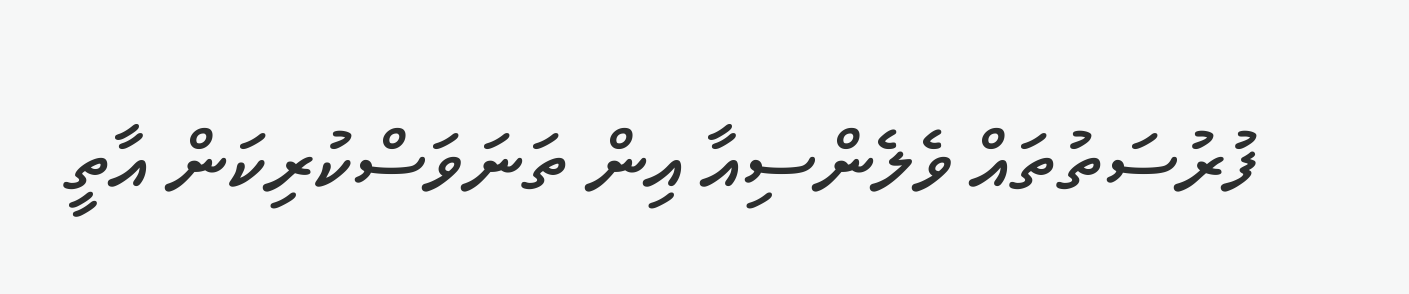ފުރުސަތުތައް ވެލެންސިއާ އިން ތަނަވަސްކުރިކަން އާތީ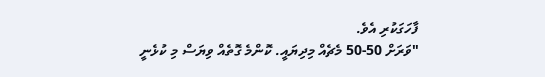ފާހަގަކުރި އެވެ.
"ވަރަށް 50-50 މެޗެއް މިދިޔައީ. ކޮންމެ ގޮތެއް ވިޔަސް މި ކުޅެނީ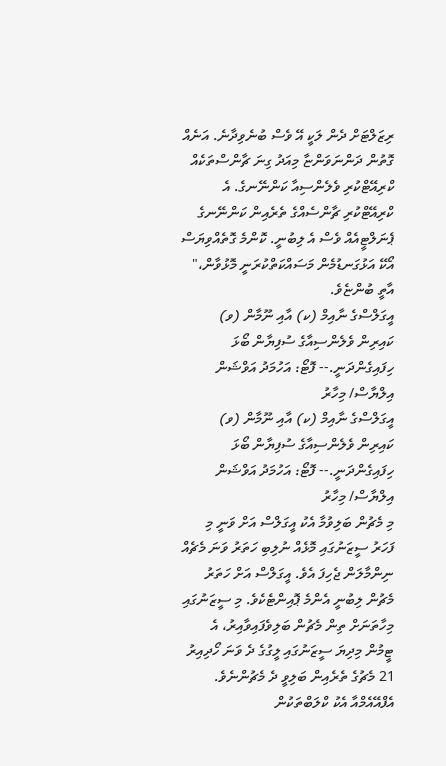ރިޒަލްޓަށް ދެން ލަކީ އޭ ވެސް ބުނެވިދާނެ. އަނެއް ގޮތުން ދަންނަވަންޏާ މިއަދު ގިނަ ޗާންސްތަކެއް ކްރިއޭޓްކުރި ވެލެންސިއާ ކަންނޭނގެ. އެ ކްރިއޭޓްކުރި ޗާންސެއްގެ ތެރެއިން ކަންނޭނގެ ޕެނަލްޓީއެއް ވެސް އެ ލިބުނީ. ކޮންމެ ގޮތެއްވިޔަސް އޯކޭ އަޅުގަނޑުމެން މަސައްކަތްކުރަނީ މޮޅުވާން،" އާތީ ބުންޏެވެ.
އީގަލްސްގެ ނާއިމް (ކ) އާއި ނޫމާން (ވ) ކައިރިން ވެލެންސިއާގެ ސުފިޔާން ބޯޅަ ހިފައިގެންދަނީ.-- ފޮޓޯ: އަހުމަދު އަވްޝަން އިލްޔާސް/ މިހާރު
އީގަލްސްގެ ނާއިމް (ކ) އާއި ނޫމާން (ވ) ކައިރިން ވެލެންސިއާގެ ސުފިޔާން ބޯޅަ ހިފައިގެންދަނީ.-- ފޮޓޯ: އަހުމަދު އަވްޝަން އިލްޔާސް/ މިހާރު
މި މެޗުން ބަލިވުމާ އެކު އީގަލްސް އަށް ވަނީ މި ފަހަރު ސީޒަނުގައި މޮޅެއް ނުލިބި ހަތަރު ވަނަ މެޗެއް ނިންމާލަން ޖެހިފަ އެވެ. އީގަލްސް އަށް ހަތަރު މެޗުން ލިބުނީ އެންމެ ޕޮއިންޓެކެވެ. މި ސީޒަނުގައި މިހާތަނަށް ތިން މެޗުން ބަލިވެފައިވާއިރު، އެ ޓީމުން މިދިޔަ ސީޒަނުގައި ލީގުގެ ދެ ވަނަ ހޯދިއިރު 21 މެޗުގެ ތެރެއިން ބަލިވީ ދެ މެޗުންނެވެ.
އެފްއޭއެމްއާ އެކު ކްލަބްތަކުން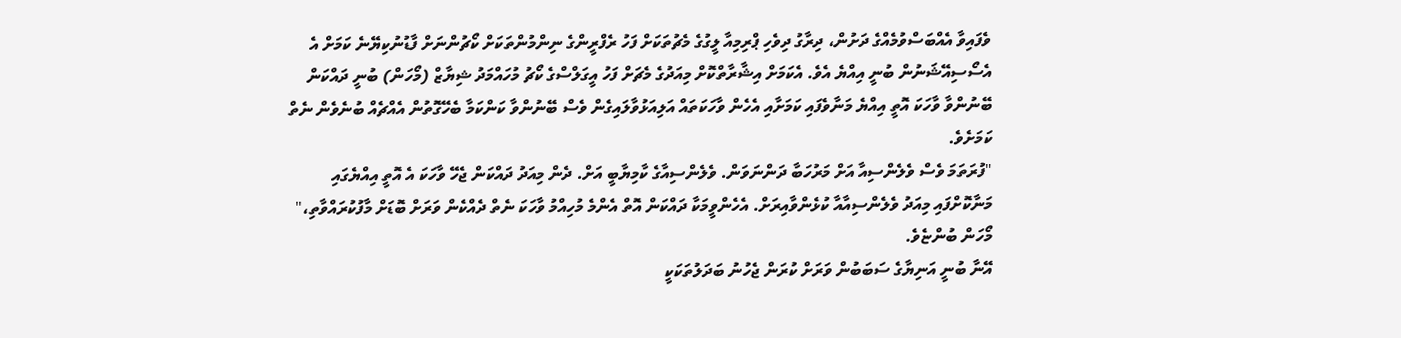ވެފައިވާ އެއްބަސްވުމެއްގެ ދަށުން، ދިރާގު ދިވެހި ޕްރިމިއާ ލީގުގެ މެޗުތަކަށް ފަހު ރެފްރީންގެ ނިންމުންތަކަށް ކޯޗުންނަށް ފާޑުނުކިޔޭނެ ކަމަށް އެ އެސޯސިއޭޝަނުން ބުނީ އިއްޔެ އެވެ. އެކަމަށް އިޝާރާތްކޮށް މިއަދުގެ މެޗަށް ފަހު އީގަލްސްގެ ކޯޗު މުހައްމަދު ޝިޔާޒް (މޯހަން) ބުނީ ދައްކަން ބޭނުންވާ ވާހަކަ އޮތީ އިއްޔެ މަނާވެފައި ކަމަށާއި އެހެން ވާހަކަތައް އަލިއަޅުވާލައިގެން ވެސް ބޭނުންވާ ކަންކަމާ ބެހޭގޮތުން އެއްޗެއް ބުނެވެން ނެތް ކަމަށެވެ.
"ފުރަތަމަ ވެސް ވެލެންސިއާ އަށް މަރުހަބާ ދަންނަވަން. ވެލެންސިއާގެ ކާމިޔާބީ އަށް. ދެން މިއަދު ދައްކަން ޖެހޭ ވާހަކަ އެ އޮތީ އިއްޔެގައި މަނާކޮށްފައި މިއަދު ވެލެންސިއާއާ ކުޅެންވާއިރަށް. އެހެންވީމަކާ ދައްކަން އޮތް އެންމެ މުހިއްމު ވާހަކަ ނެތް ދެއްކެން ވަރަށް ބޮޑަށް މާފުކުރައްވާތި،" މޯހަން ބުންޏެވެ.
އޭނާ ބުނީ އަނިޔާގެ ސަބަބުން ވަރަށް ކުރަން ޖެހުނު ބަދަލުތަކަކީ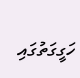ހަގީގަތުގައި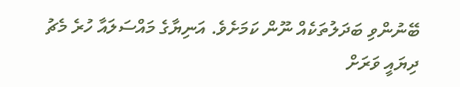ބޭނުންވި ބަދަލުތަކެއް ނޫން ކަމަށެވެ. އަނިޔާގެ މައްސަލައާ ހުރެ މެޗު ދިޔައީ ވަރަށް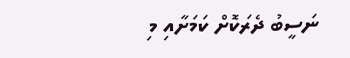ނަސީބު ދެރަކޮށް ކަމަށާއި މި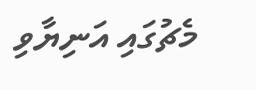މެޗުގައި އަނިޔާވި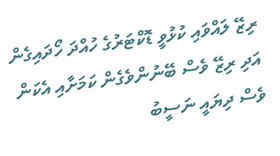ރިޒޭ ލައްވައި ކުޅުވީ ޑޮކްޓަރުގެ ހުއްދަ ހޯދައިގެން އަދި ރިޒޭ ވެސް ބޭނުންވެގެން ކަމަށާއި އެކަން ވެސް ދިޔައީ ނަސީބު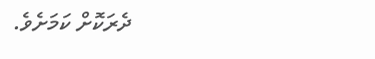ދެރަކޮށް ކަމަށެވެ.